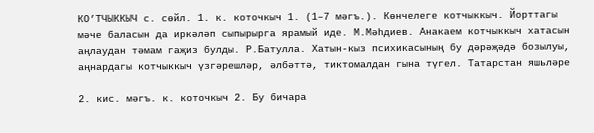КО’ТЧЫККЫЧ с. сөйл. 1. к. коточкыч 1. (1–7 мәгъ.). Көнчелеге котчыккыч. Йорттагы мәче баласын да иркәләп сыпырырга ярамый иде. М.Мәһдиев. Анакаем котчыккыч хатасын аңлаудан тәмам гаҗиз булды. Р.Батулла. Хатын-кыз психикасының бу дәрәҗәдә бозылуы, аңнардагы котчыккыч үзгәрешләр, әлбәттә, тиктомалдан гына түгел. Татарстан яшьләре

2. кис. мәгъ. к. коточкыч 2. Бу бичара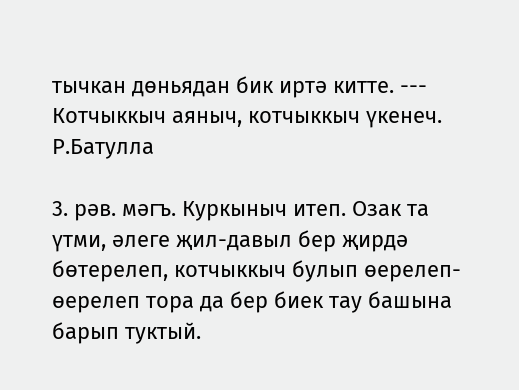тычкан дөньядан бик иртә китте. --- Котчыккыч аяныч, котчыккыч үкенеч. Р.Батулла

3. рәв. мәгъ. Куркыныч итеп. Озак та үтми, әлеге җил-давыл бер җирдә бөтерелеп, котчыккыч булып өерелеп-өерелеп тора да бер биек тау башына барып туктый.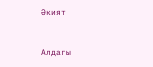Әкият



Алдагы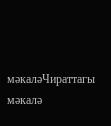мәкаләЧираттагы мәкалә